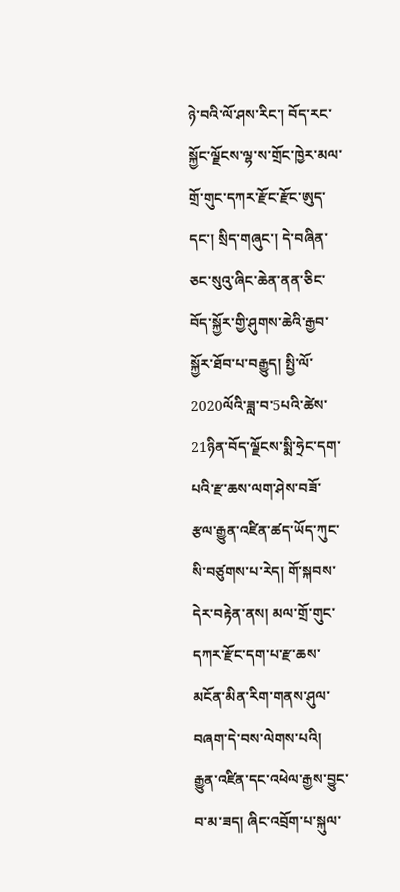ཉེ་བའི་ལོ་ཤས་རིང་། བོད་རང་སྐྱོང་ལྗོངས་ལྷ་ས་གྲོང་ཁྱེར་མལ་གྲོ་གུང་དཀར་རྫོང་རྫོང་ཨུད་དང་། སྲིད་གཞུང་། དེ་བཞིན་ཅང་སུའུ་ཞིང་ཆེན་ནན་ཅིང་བོད་སྐྱོར་གྱི་ཤུགས་ཆེའི་རྒྱབ་སྐྱོར་ཐོབ་པ་བརྒྱུད། སྤྱི་ལོ་2020ལོའི་ཟླ་བ་5པའི་ཚེས་21ཉིན་བོད་ལྗོངས་སྨི་ཧྲེང་དག་པའི་རྫ་ཆས་ལག་ཤེས་བཟོ་རྩལ་རྒྱུན་འཛིན་ཚད་ཡོད་ཀུང་སི་བཙུགས་པ་རེད། གོ་སྐབས་དེར་བརྟེན་ནས། མལ་གྲོ་གུང་དཀར་རྫོང་དག་པ་རྫ་ཆས་མངོན་མིན་རིག་གནས་ཤུལ་བཞག་དེ་བས་ལེགས་པའི།
རྒྱུན་འཛིན་དང་འཕེལ་རྒྱས་བྱུང་བ་མ་ཟད། ཞིང་འབྲོག་པ་སྐུལ་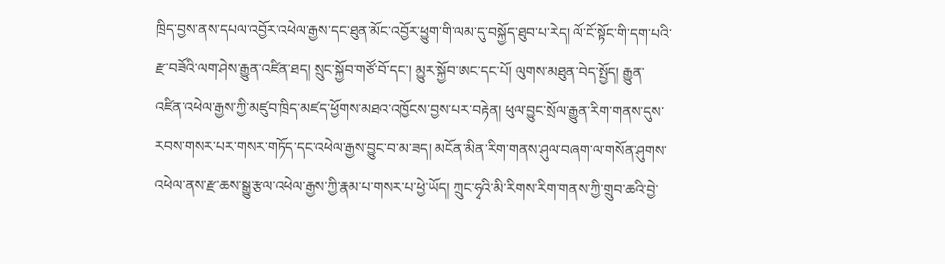ཁྲིད་བྱས་ནས་དཔལ་འབྱོར་འཕེལ་རྒྱས་དང་ཐུན་མོང་འབྱོར་ཕྱུག་གི་ལམ་དུ་བསྐྱོད་ཐུབ་པ་རེད། ལོ་ངོ་སྟོང་གི་དག་པའི་རྫ་བཟོའི་ལག་ཤེས་རྒྱུན་འཛིན་ཐད། སྲུང་སྐྱོབ་གཙོ་བོ་དང་། མྱུར་སྐྱོབ་ཨང་དང་པོ། ལུགས་མཐུན་བེད་སྤྱོད། རྒྱུན་འཛིན་འཕེལ་རྒྱས་ཀྱི་མཛུབ་ཁྲིད་མཛད་ཕྱོགས་མཐའ་འཁྱོངས་བྱས་པར་བརྟེན། ཕུལ་བྱུང་སྲོལ་རྒྱུན་རིག་གནས་དུས་རབས་གསར་པར་གསར་གཏོད་དང་འཕེལ་རྒྱས་བྱུང་བ་མ་ཟད། མངོན་མིན་རིག་གནས་ཤུལ་བཞག་ལ་གསོན་ཤུགས་འཕེལ་ནས་རྫ་ཆས་སྒྱུ་རྩལ་འཕེལ་རྒྱས་ཀྱི་རྣམ་པ་གསར་པ་ཕྱེ་ཡོད། ཀྲུང་ཧྭའི་མི་རིགས་རིག་གནས་ཀྱི་གྲུབ་ཆའི་བྱེ་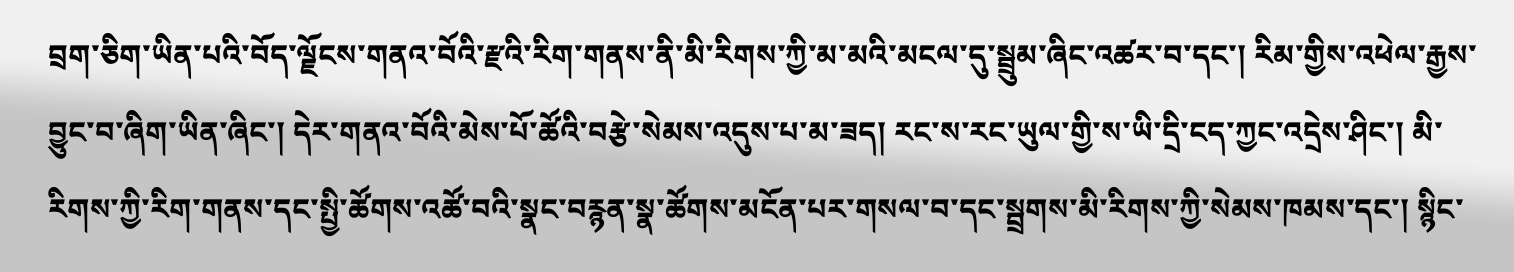བྲག་ཅིག་ཡིན་པའི་བོད་ལྗོངས་གནའ་བོའི་རྫའི་རིག་གནས་ནི་མི་རིགས་ཀྱི་མ་མའི་མངལ་དུ་སྦྲུམ་ཞིང་འཚར་བ་དང་། རིམ་གྱིས་འཕེལ་རྒྱས་བྱུང་བ་ཞིག་ཡིན་ཞིང་། དེར་གནའ་བོའི་མེས་པོ་ཚོའི་བརྩེ་སེམས་འདུས་པ་མ་ཟད། རང་ས་རང་ཡུལ་གྱི་ས་ཡི་དྲི་ངད་ཀྱང་འདྲེས་ཤིང་། མི་རིགས་ཀྱི་རིག་གནས་དང་སྤྱི་ཚོགས་འཚོ་བའི་སྣང་བརྙན་སྣ་ཚོགས་མངོན་པར་གསལ་བ་དང་སྦྲགས་མི་རིགས་ཀྱི་སེམས་ཁམས་དང་། སྙིང་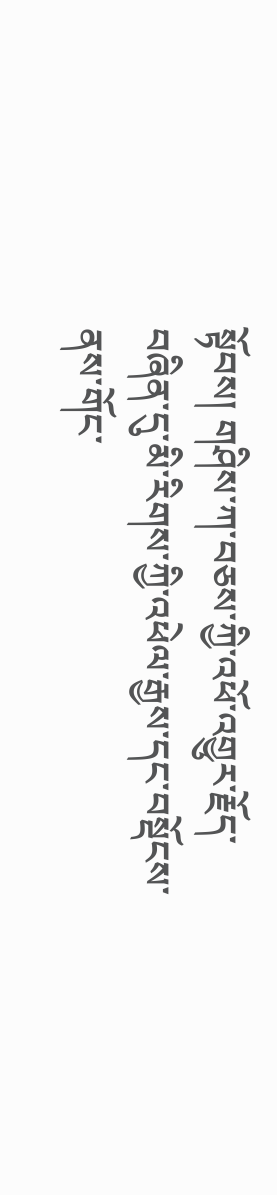སྟོབས། གཤིས་ཀ་བཅས་ཀྱི་འཕོ་འགྱུར་རྗོད་བཞིན་དུ་མི་རིགས་ཀྱི་འཕེལ་རྒྱས་དང་བསྡོངས་ནས་གོང་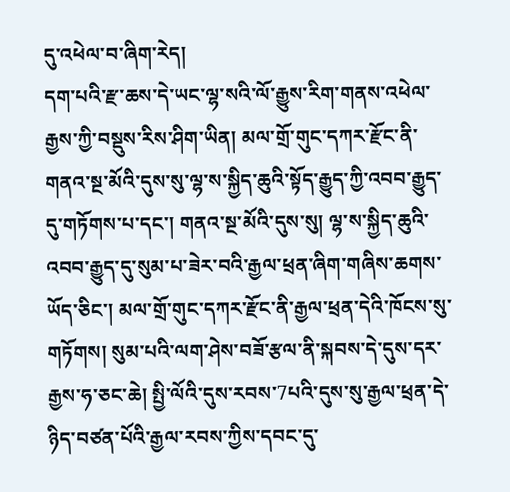དུ་འཕེལ་བ་ཞིག་རེད།
དག་པའི་རྫ་ཆས་དེ་ཡང་ལྷ་སའི་ལོ་རྒྱུས་རིག་གནས་འཕེལ་རྒྱས་ཀྱི་བསྡུས་རིས་ཤིག་ཡིན། མལ་གྲོ་གུང་དཀར་རྫོང་ནི་གནའ་སྔ་མོའི་དུས་སུ་ལྷ་ས་སྐྱིད་ཆུའི་སྟོད་རྒྱུད་ཀྱི་འབབ་རྒྱུད་དུ་གཏོགས་པ་དང་། གནའ་སྔ་མོའི་དུས་སུ། ལྷ་ས་སྐྱིད་ཆུའི་འབབ་རྒྱུད་དུ་སུམ་པ་ཟེར་བའི་རྒྱལ་ཕྲན་ཞིག་གཞིས་ཆགས་ཡོད་ཅིང་། མལ་གྲོ་གུང་དཀར་རྫོང་ནི་རྒྱལ་ཕྲན་དེའི་ཁོངས་སུ་གཏོགས། སུམ་པའི་ལག་ཤེས་བཟོ་རྩལ་ནི་སྐབས་དེ་དུས་དར་རྒྱས་ཧ་ཅང་ཆེ། སྤྱི་ལོའི་དུས་རབས་7པའི་དུས་སུ་རྒྱལ་ཕྲན་དེ་ཉིད་བཙན་པོའི་རྒྱལ་རབས་ཀྱིས་དབང་དུ་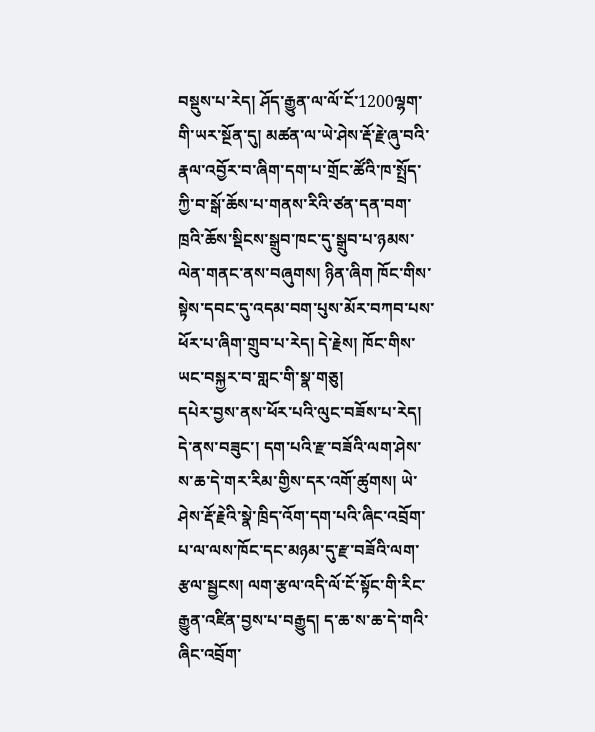བསྡུས་པ་རེད། ཤོད་རྒྱུན་ལ་ལོ་ངོ་1200ལྷག་གི་ཡར་སྔོན་དུ། མཚན་ལ་ཡེ་ཤེས་རྡོ་རྗེ་ཞུ་བའི་རྣལ་འབྱོར་བ་ཞིག་དག་པ་གྲོང་ཚོའི་ཁ་སྤྲོད་ཀྱི་བ་སྒོ་ཆོས་པ་གནས་རིའི་ཙན་དན་བག་ཁྲའི་ཆོས་སྡིངས་སྒྲུབ་ཁང་དུ་སྒྲུབ་པ་ཉམས་ལེན་གནང་ནས་བཞུགས། ཉིན་ཞིག ཁོང་གིས་སྟེས་དབང་དུ་འདམ་བག་པུས་མོར་བཀབ་པས་ཕོར་པ་ཞིག་གྲུབ་པ་རེད། དེ་རྗེས། ཁོང་གིས་ཡང་བསྐྱར་བ་གླང་གི་སྣ་གཅུ།
དཔེར་བྱས་ནས་ཕོར་པའི་ལུང་བཟོས་པ་རེད། དེ་ནས་བཟུང་། དག་པའི་རྫ་བཟོའི་ལག་ཤེས་ས་ཆ་དེ་གར་རིམ་གྱིས་དར་འགོ་ཚུགས། ཡེ་ཤེས་རྡོ་རྗེའི་སྣེ་ཁྲིད་འོག་དག་པའི་ཞིང་འབྲོག་པ་ལ་ལས་ཁོང་དང་མཉམ་དུ་རྫ་བཟོའི་ལག་རྩལ་སྦྱངས། ལག་རྩལ་འདི་ལོ་ངོ་སྟོང་གི་རིང་རྒྱུན་འཛིན་བྱས་པ་བརྒྱུད། ད་ཆ་ས་ཆ་དེ་གའི་ཞིང་འབྲོག་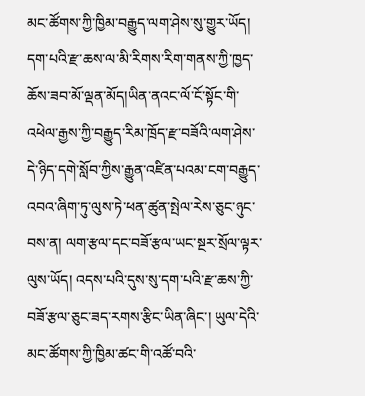མང་ཚོགས་ཀྱི་ཁྱིམ་བརྒྱུད་ལག་ཤེས་སུ་གྱུར་ཡོད།
དག་པའི་རྫ་ཆས་ལ་མི་རིགས་རིག་གནས་ཀྱི་ཁྱད་ཆོས་ཟབ་མོ་ལྡན་མོད།ཡིན་ནའང་ལོ་ངོ་སྟོང་གི་འཕེལ་རྒྱས་ཀྱི་བརྒྱུད་རིམ་ཁྲོད་རྫ་བཟོའི་ལག་ཤེས་དེ་ཉིད་དགེ་སློབ་ཀྱིས་རྒྱུན་འཛིན་པའམ་ངག་བརྒྱུད་འབའ་ཞིག་ཏུ་ལུས་ཏེ་ཕན་ཚུན་སྤེལ་རེས་ཅུང་ཉུང་བས་ན། ལག་རྩལ་དང་བཟོ་རྩལ་ཡང་སྔར་སྲོལ་ལྟར་ལུས་ཡོད། འདས་པའི་དུས་སུ་དག་པའི་རྫ་ཆས་ཀྱི་བཟོ་རྩལ་ཅུང་ཟད་རགས་རྩིང་ཡིན་ཞིང་། ཡུལ་དེའི་མང་ཚོགས་ཀྱི་ཁྱིམ་ཚང་གི་འཚོ་བའི་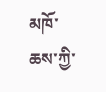མཁོ་ཆས་ཀྱི་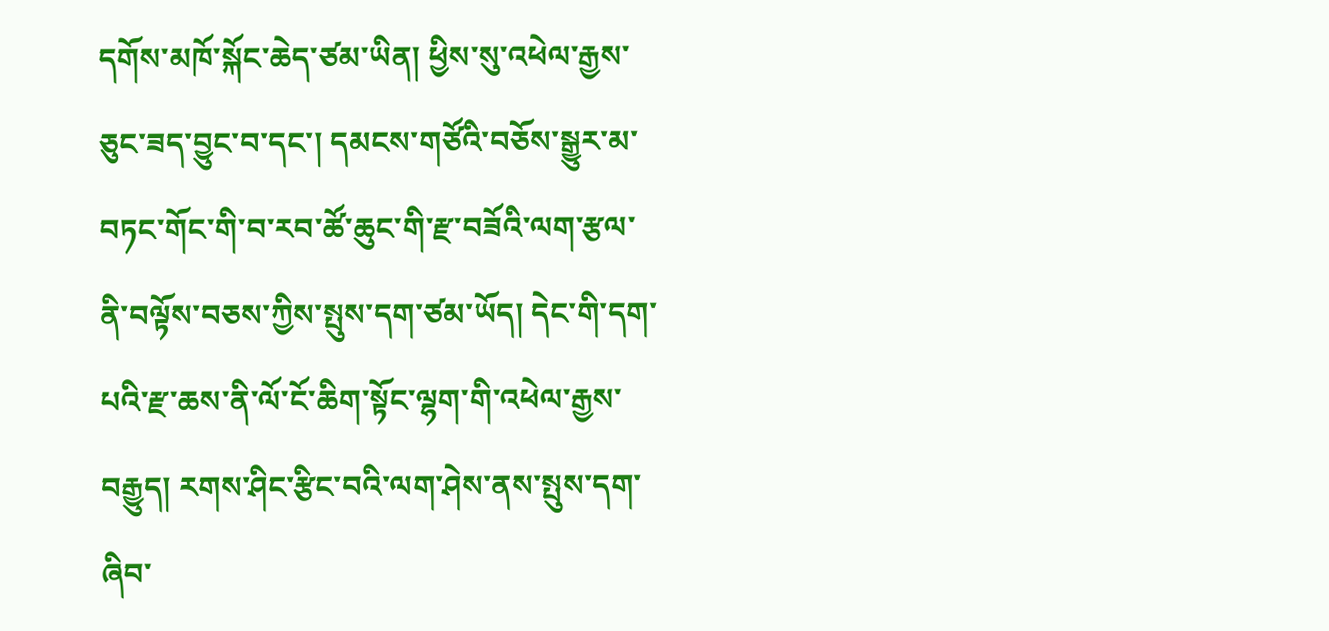དགོས་མཁོ་སྐོང་ཆེད་ཙམ་ཡིན། ཕྱིས་སུ་འཕེལ་རྒྱས་ཅུང་ཟད་བྱུང་བ་དང་། དམངས་གཙོའི་བཅོས་སྒྱུར་མ་བཏང་གོང་གི་བ་རབ་ཚོ་ཆུང་གི་རྫ་བཟོའི་ལག་རྩལ་ནི་བལྟོས་བཅས་ཀྱིས་སྤུས་དག་ཙམ་ཡོད། དེང་གི་དག་པའི་རྫ་ཆས་ནི་ལོ་ངོ་ཆིག་སྟོང་ལྷག་གི་འཕེལ་རྒྱས་བརྒྱུད། རགས་ཤིང་རྩིང་བའི་ལག་ཤེས་ནས་སྤུས་དག་ཞིབ་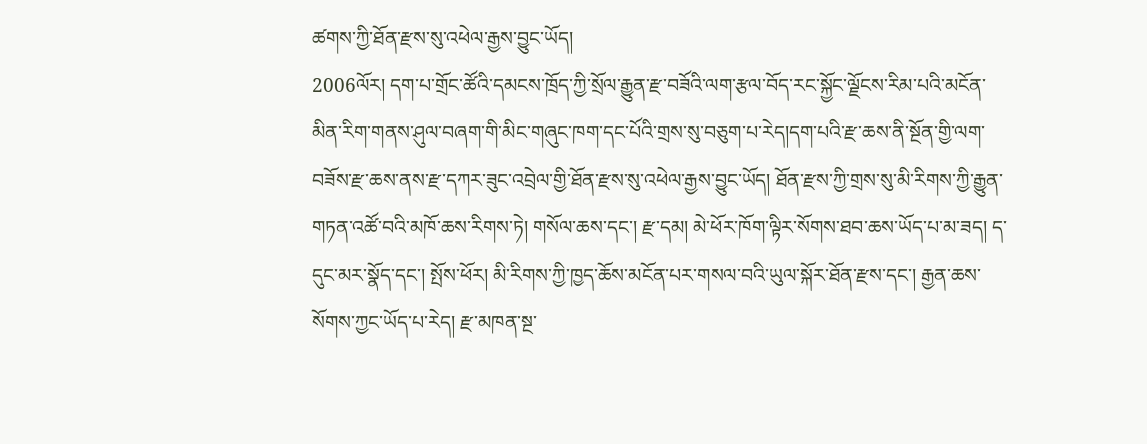ཚགས་ཀྱི་ཐོན་རྫས་སུ་འཕེལ་རྒྱས་བྱུང་ཡོད།
2006ལོར། དག་པ་གྲོང་ཚོའི་དམངས་ཁྲོད་ཀྱི་སྲོལ་རྒྱུན་རྫ་བཟོའི་ལག་རྩལ་བོད་རང་སྐྱོང་ལྗོངས་རིམ་པའི་མངོན་མིན་རིག་གནས་ཤུལ་བཞག་གི་མིང་གཞུང་ཁག་དང་པོའི་གྲས་སུ་བཅུག་པ་རེད།དག་པའི་རྫ་ཆས་ནི་སྔོན་གྱི་ལག་བཟོས་རྫ་ཆས་ནས་རྫ་དཀར་ཟུང་འབྲེལ་གྱི་ཐོན་རྫས་སུ་འཕེལ་རྒྱས་བྱུང་ཡོད། ཐོན་རྫས་ཀྱི་གྲས་སུ་མི་རིགས་ཀྱི་རྒྱུན་གཏན་འཚོ་བའི་མཁོ་ཆས་རིགས་ཏེ། གསོལ་ཆས་དང་། རྫ་དམ། མེ་ཕོར་ཁོག་ལྟིར་སོགས་ཐབ་ཆས་ཡོད་པ་མ་ཟད། ད་དུང་མར་སྣོད་དང་། སྤོས་ཕོར། མི་རིགས་ཀྱི་ཁྱད་ཆོས་མངོན་པར་གསལ་བའི་ཡུལ་སྐོར་ཐོན་རྫས་དང་། རྒྱན་ཆས་སོགས་ཀྱང་ཡོད་པ་རེད། རྫ་མཁན་སྔ་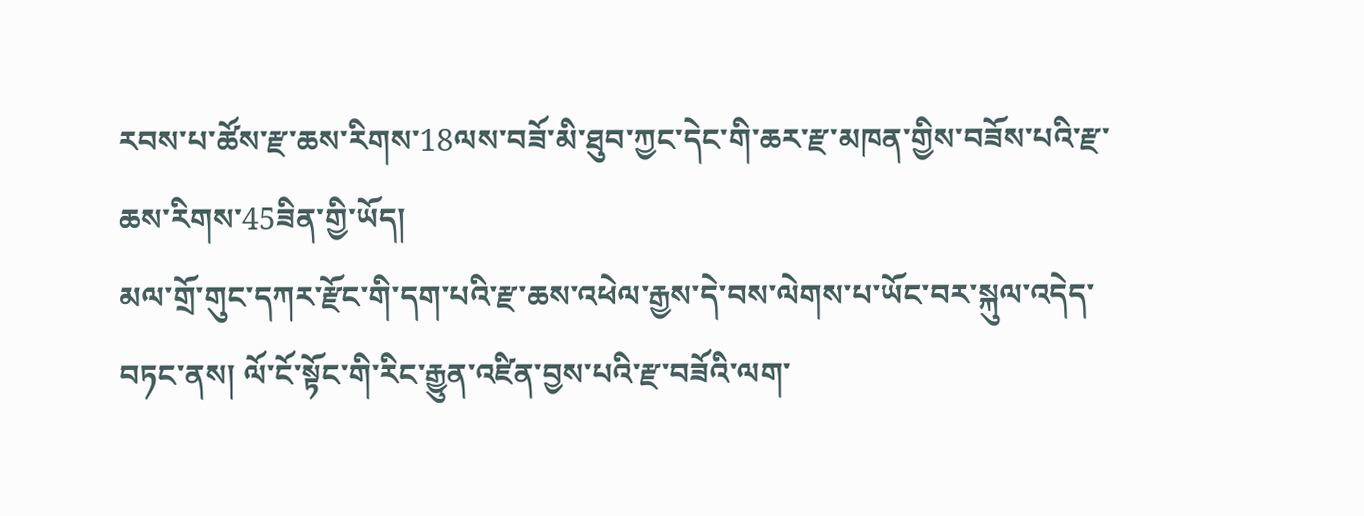རབས་པ་ཚོས་རྫ་ཆས་རིགས་18ལས་བཟོ་མི་ཐུབ་ཀྱང་དེང་གི་ཆར་རྫ་མཁན་གྱིས་བཟོས་པའི་རྫ་ཆས་རིགས་45ཟིན་གྱི་ཡོད།
མལ་གྲོ་གུང་དཀར་རྫོང་གི་དག་པའི་རྫ་ཆས་འཕེལ་རྒྱས་དེ་བས་ལེགས་པ་ཡོང་བར་སྐུལ་འདེད་བཏང་ནས། ལོ་ངོ་སྟོང་གི་རིང་རྒྱུན་འཛིན་བྱས་པའི་རྫ་བཟོའི་ལག་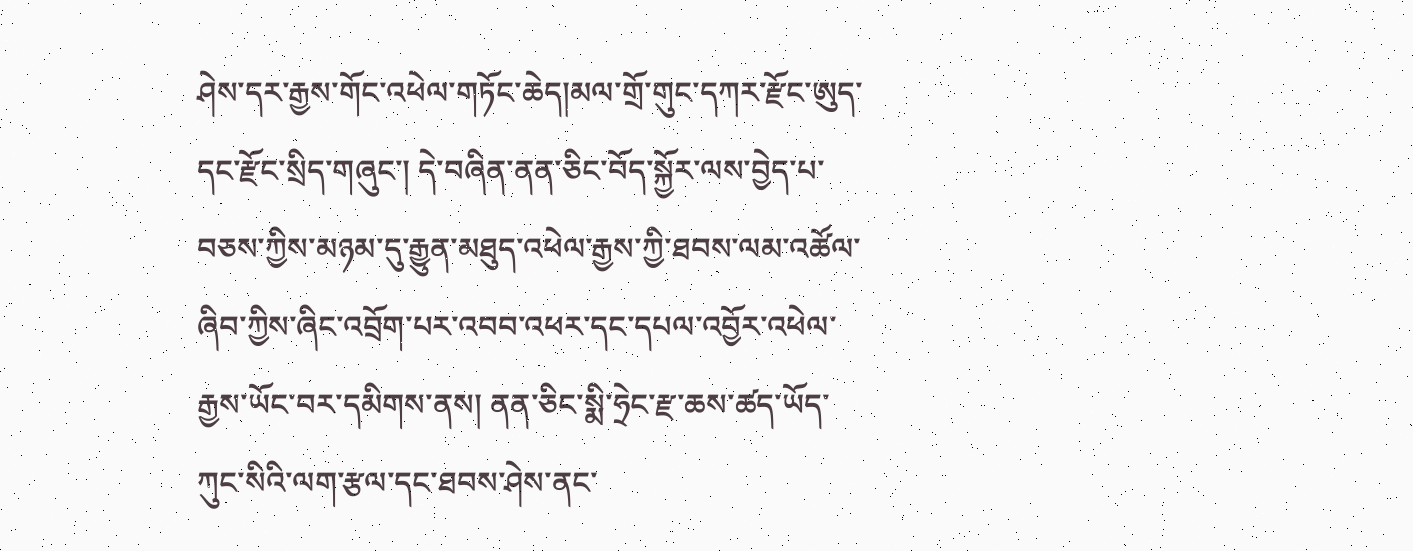ཤེས་དར་རྒྱས་གོང་འཕེལ་གཏོང་ཆེད།མལ་གྲོ་གུང་དཀར་རྫོང་ཨུད་དང་རྫོང་སྲིད་གཞུང་། དེ་བཞིན་ནན་ཅིང་བོད་སྐྱོར་ལས་བྱེད་པ་བཅས་ཀྱིས་མཉམ་དུ་རྒྱུན་མཐུད་འཕེལ་རྒྱས་ཀྱི་ཐབས་ལམ་འཚོལ་ཞིབ་ཀྱིས་ཞིང་འབྲོག་པར་འབབ་འཕར་དང་དཔལ་འབྱོར་འཕེལ་རྒྱས་ཡོང་བར་དམིགས་ནས། ནན་ཅིང་སྨི་ཧྲེང་རྫ་ཆས་ཚད་ཡོད་ཀུང་སིའི་ལག་རྩལ་དང་ཐབས་ཤེས་ནང་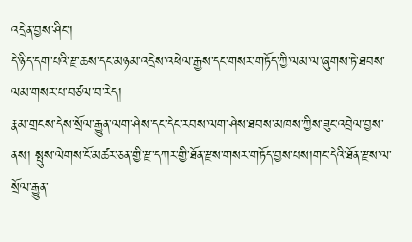འདྲེན་བྱས་ཤིང་།
དེ་ཉིད་དག་པའི་རྫ་ཆས་དང་མཉམ་འདྲེས་འཕེལ་རྒྱས་དང་གསར་གཏོད་ཀྱི་ལམ་ལ་ཞུགས་ཏེ་ཐབས་ལམ་གསར་པ་བཙལ་བ་རེད།
རྣམ་གྲངས་དེས་སྲོལ་རྒྱུན་ལག་ཤེས་དང་དེང་རབས་ལག་ཤེས་ཐབས་མཁས་ཀྱིས་ཟུང་འབྲེལ་བྱས་ནས། སྤུས་ལེགས་ངོ་མཚར་ཅན་གྱི་རྫ་དཀར་གྱི་ཐོན་རྫས་གསར་གཏོད་བྱས་པས།གང་དེའི་ཐོན་རྫས་ལ་སྲོལ་རྒྱུན་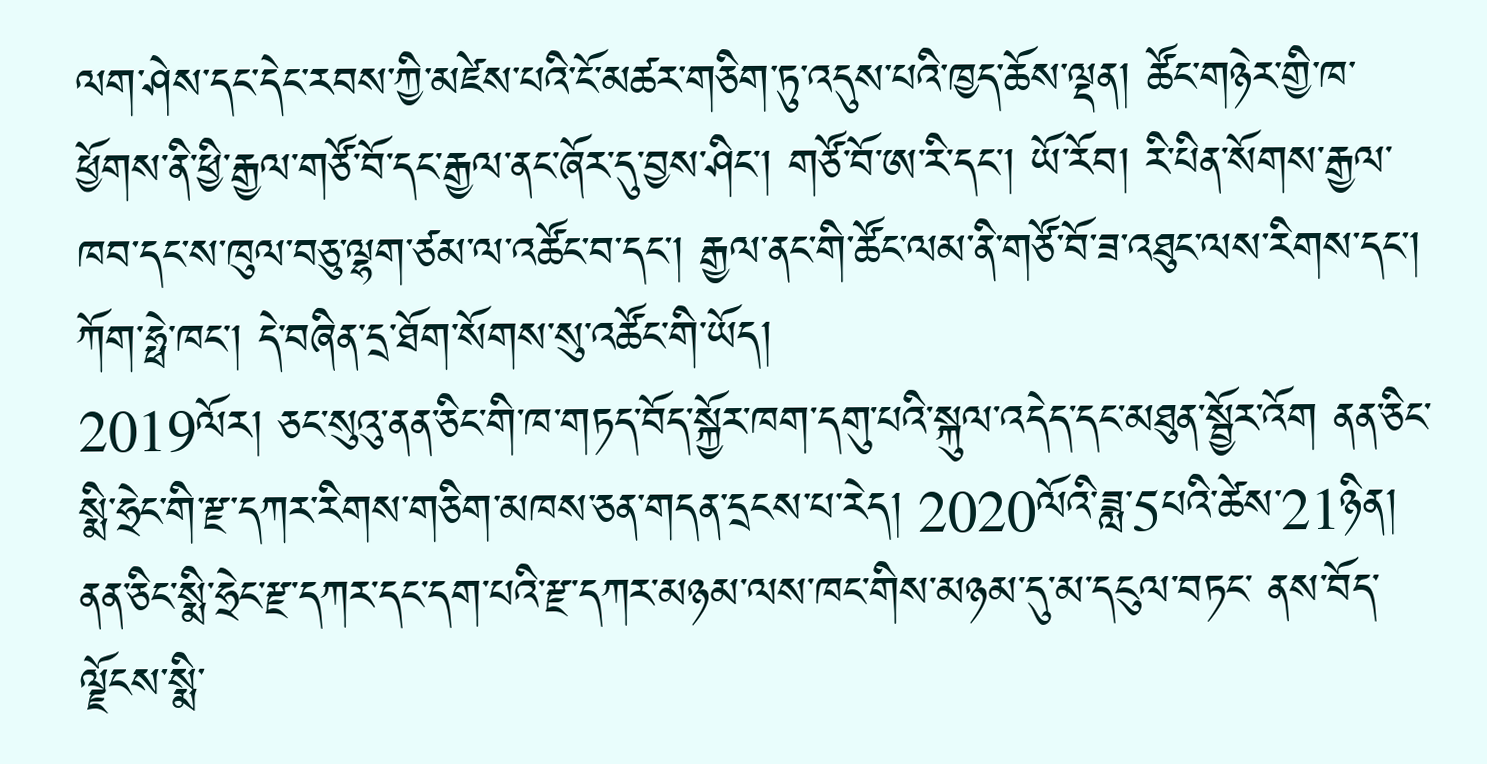ལག་ཤེས་དང་དེང་རབས་ཀྱི་མཛེས་པའི་ངོ་མཚར་གཅིག་ཏུ་འདུས་པའི་ཁྱད་ཆོས་ལྡན། ཚོང་གཉེར་གྱི་ཁ་ཕྱོགས་ནི་ཕྱི་རྒྱལ་གཙོ་བོ་དང་རྒྱལ་ནང་ཞོར་དུ་བྱས་ཤིང་། གཙོ་བོ་ཨ་རི་དང་། ཡོ་རོབ། རི་པིན་སོགས་རྒྱལ་ཁབ་དང་ས་ཁུལ་བཅུ་ལྷག་ཙམ་ལ་འཚོང་བ་དང་། རྒྱལ་ནང་གི་ཚོང་ལམ་ནི་གཙོ་བོ་ཟ་འཐུང་ལས་རིགས་དང་། ཀོག་ཧྥེ་ཁང་། དེ་བཞིན་དྲ་ཐོག་སོགས་སུ་འཚོང་གི་ཡོད།
2019ལོར། ཅང་སུའུ་ནན་ཅིང་གི་ཁ་གཏད་བོད་སྐྱོར་ཁག་དགུ་པའི་སྐུལ་འདེད་དང་མཐུན་སྦྱོར་འོག ནན་ཅིང་སྨི་ཧྲེང་གི་རྫ་དཀར་རིགས་གཅིག་མཁས་ཅན་གདན་དྲངས་པ་རེད། 2020ལོའི་ཟླ་5པའི་ཚེས་21ཉིན། ནན་ཅིང་སྨི་ཧྲེང་རྫ་དཀར་དང་དག་པའི་རྫ་དཀར་མཉམ་ལས་ཁང་གིས་མཉམ་དུ་མ་དངུལ་བཏང་ ནས་བོད་ལྗོངས་སྨི་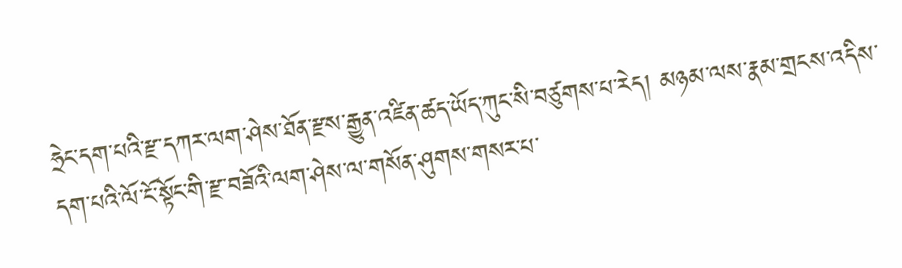ཧྲེང་དག་པའི་རྫ་དཀར་ལག་ཤེས་ཐོན་རྫས་རྒྱུན་འཛིན་ཚད་ཡོད་ཀུང་སི་བཙུགས་པ་རེད། མཉམ་ལས་རྣམ་གྲངས་འདིས་དག་པའི་ལོ་ངོ་སྟོང་གི་རྫ་བཟོའི་ལག་ཤེས་ལ་གསོན་ཤུགས་གསར་པ་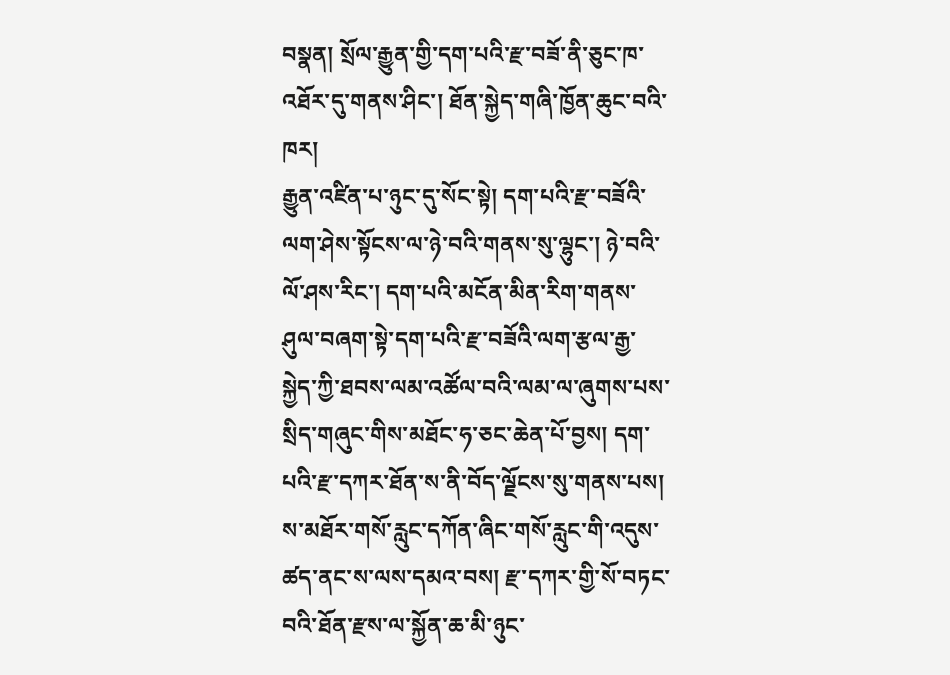བསྣན། སྲོལ་རྒྱུན་གྱི་དག་པའི་རྫ་བཟོ་ནི་ཅུང་ཁ་འཐོར་དུ་གནས་ཤིང་། ཐོན་སྐྱེད་གཞི་ཁྱོན་ཆུང་བའི་ཁར།
རྒྱུན་འཛིན་པ་ཉུང་དུ་སོང་སྟེ། དག་པའི་རྫ་བཟོའི་ལག་ཤེས་སྟོངས་ལ་ཉེ་བའི་གནས་སུ་ལྷུང་། ཉེ་བའི་ལོ་ཤས་རིང་། དག་པའི་མངོན་མིན་རིག་གནས་ཤུལ་བཞག་སྟེ་དག་པའི་རྫ་བཟོའི་ལག་རྩལ་རྒྱ་སྐྱེད་ཀྱི་ཐབས་ལམ་འཚོལ་བའི་ལམ་ལ་ཞུགས་པས་སྲིད་གཞུང་གིས་མཐོང་ཧ་ཅང་ཆེན་པོ་བྱས། དག་པའི་རྫ་དཀར་ཐོན་ས་ནི་བོད་ལྗོངས་སུ་གནས་པས། ས་མཐོར་གསོ་རླུང་དཀོན་ཞིང་གསོ་རླུང་གི་འདུས་ཚད་ནང་ས་ལས་དམའ་བས། རྫ་དཀར་གྱི་སོ་བཏང་བའི་ཐོན་རྫས་ལ་སྐྱོན་ཆ་མི་ཉུང་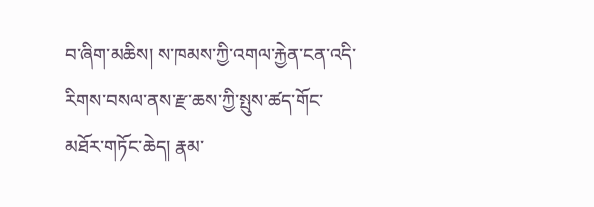བ་ཞིག་མཆིས། ས་ཁམས་ཀྱི་འགལ་རྐྱེན་ངན་འདི་རིགས་བསལ་ནས་རྫ་ཆས་ཀྱི་སྤུས་ཚད་གོང་མཐོར་གཏོང་ཆེད། རྣམ་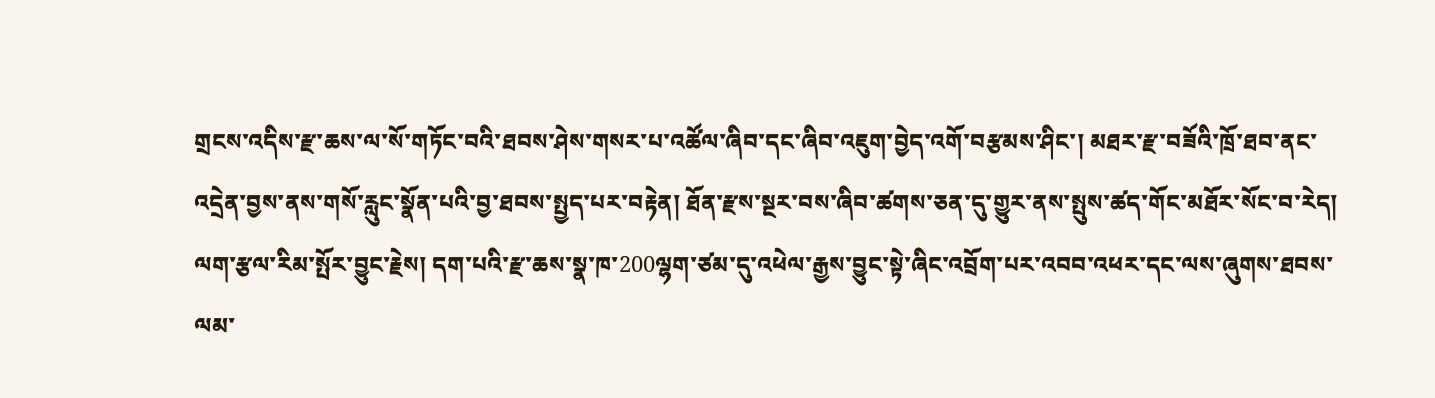གྲངས་འདིས་རྫ་ཆས་ལ་སོ་གཏོང་བའི་ཐབས་ཤེས་གསར་པ་འཚོལ་ཞིབ་དང་ཞིབ་འཇུག་བྱེད་འགོ་བརྩམས་ཤིང་། མཐར་རྫ་བཟོའི་ཁྲོ་ཐབ་ནང་འདྲེན་བྱས་ནས་གསོ་རླུང་སྣོན་པའི་བྱ་ཐབས་སྤྱད་པར་བརྟེན། ཐོན་རྫས་སྔར་བས་ཞིབ་ཚགས་ཅན་དུ་གྱུར་ནས་སྤུས་ཚད་གོང་མཐོར་སོང་བ་རེད། ལག་རྩལ་རིམ་སྤོར་བྱུང་རྗེས། དག་པའི་རྫ་ཆས་སྣ་ཁ་200ལྷག་ཙམ་དུ་འཕེལ་རྒྱས་བྱུང་སྟེ་ཞིང་འབྲོག་པར་འབབ་འཕར་དང་ལས་ཞུགས་ཐབས་ལམ་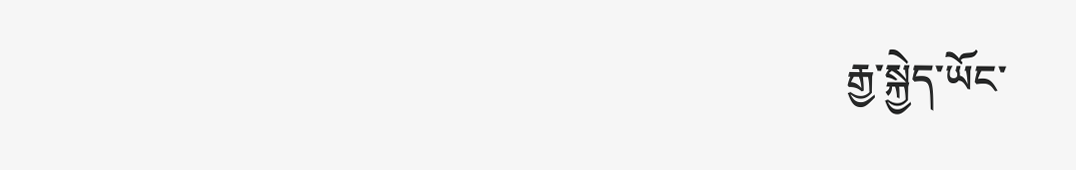རྒྱ་སྐྱེད་ཡོང་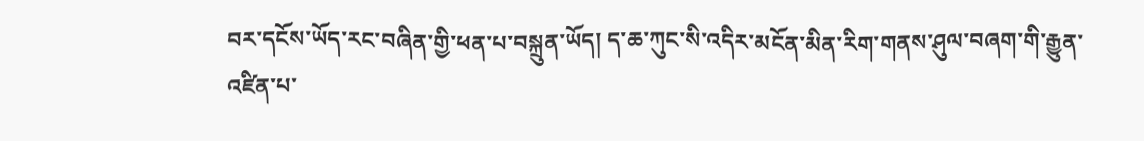བར་དངོས་ཡོད་རང་བཞིན་གྱི་ཕན་པ་བསྐྲུན་ཡོད། ད་ཆ་ཀུང་སི་འདིར་མངོན་མིན་རིག་གནས་ཤུལ་བཞག་གི་རྒྱུན་འཛིན་པ་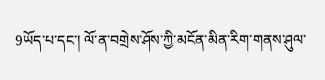9ཡོད་པ་དང་། ལོ་ན་བགྲེས་ཤོས་ཀྱི་མངོན་མིན་རིག་གནས་ཤུལ་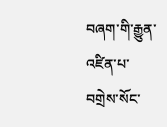བཞག་གི་རྒྱུན་འཛིན་པ་བགྲེས་སོང་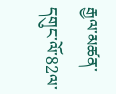རྒྱལ་མཚན་དགུང་ལོ་82ལ་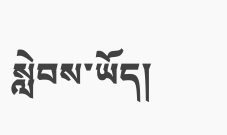སླེབས་ཡོད།